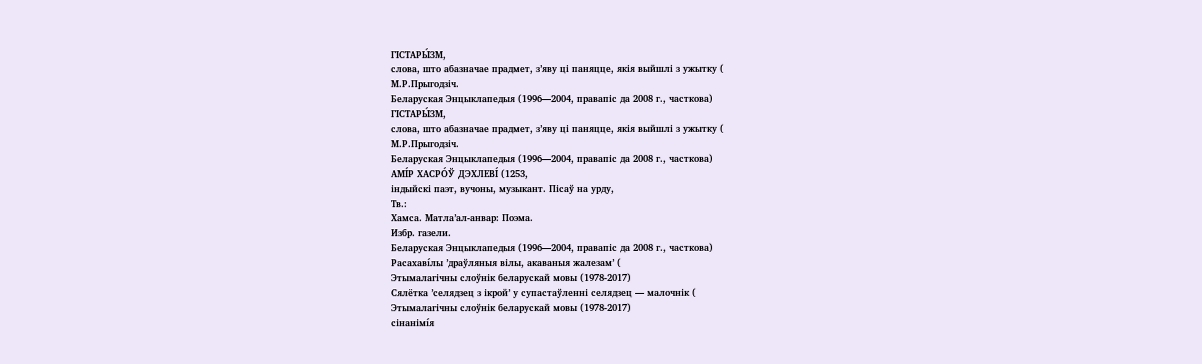ГІСТАРЫ́ЗМ,
слова, што абазначае прадмет, з’яву ці паняцце, якія выйшлі з ужытку (
М.Р.Прыгодзіч.
Беларуская Энцыклапедыя (1996—2004, правапіс да 2008 г., часткова)
ГІСТАРЫ́ЗМ,
слова, што абазначае прадмет, з’яву ці паняцце, якія выйшлі з ужытку (
М.Р.Прыгодзіч.
Беларуская Энцыклапедыя (1996—2004, правапіс да 2008 г., часткова)
АМІ́Р ХАСРО́Ў ДЭХЛЕВІ́ (1253,
індыйскі паэт, вучоны, музыкант. Пісаў на урду,
Тв.:
Хамса. Матла’ал-анвар: Поэма.
Избр. газели.
Беларуская Энцыклапедыя (1996—2004, правапіс да 2008 г., часткова)
Расахаві́лы ’драўляныя вілы, акаваныя жалезам’ (
Этымалагічны слоўнік беларускай мовы (1978-2017)
Сялётка ’селядзец з ікрой’ у супастаўленні селядзец — малочнік (
Этымалагічны слоўнік беларускай мовы (1978-2017)
сінанімі́я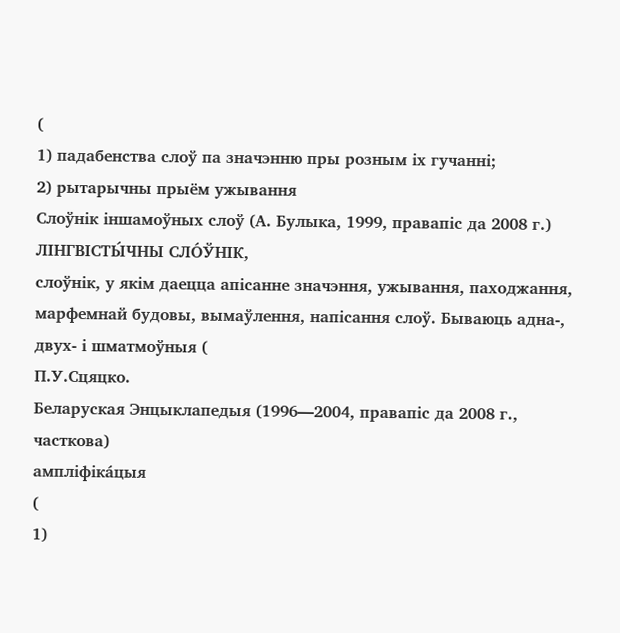(
1) падабенства слоў па значэнню пры розным іх гучанні;
2) рытарычны прыём ужывання
Слоўнік іншамоўных слоў (А. Булыка, 1999, правапіс да 2008 г.)
ЛІНГВІСТЫ́ЧНЫ СЛО́ЎНІК,
слоўнік, у якім даецца апісанне значэння, ужывання, паходжання, марфемнай будовы, вымаўлення, напісання слоў. Бываюць адна-, двух- і шматмоўныя (
П.У.Сцяцко.
Беларуская Энцыклапедыя (1996—2004, правапіс да 2008 г., часткова)
ампліфіка́цыя
(
1)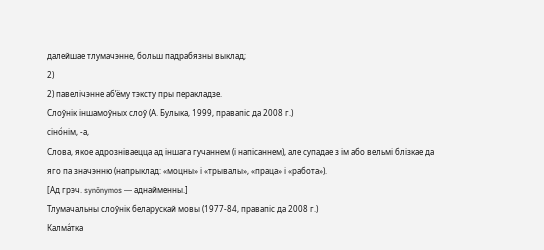далейшае тлумачэнне, больш падрабязны выклад;
2)
2) павелічэнне аб’ёму тэксту пры перакладзе.
Слоўнік іншамоўных слоў (А. Булыка, 1999, правапіс да 2008 г.)
сіно́нім, ‑а,
Слова, якое адрозніваецца ад іншага гучаннем (і напісаннем), але супадае з ім або вельмі блізкае да яго па значэнню (напрыклад: «моцны» і «трывалы», «праца» і «работа»).
[Ад грэч. synōnymos — аднайменны.]
Тлумачальны слоўнік беларускай мовы (1977-84, правапіс да 2008 г.)
Калма́тка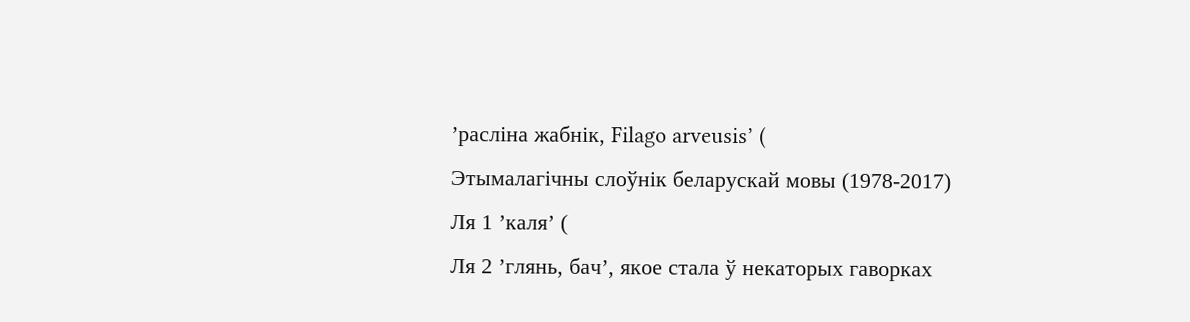’расліна жабнік, Filago arveusis’ (
Этымалагічны слоўнік беларускай мовы (1978-2017)
Ля 1 ’каля’ (
Ля 2 ’глянь, бач’, якое стала ў некаторых гаворках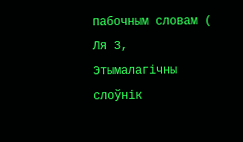пабочным словам (
Ля 3,
Этымалагічны слоўнік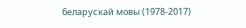беларускай мовы (1978-2017)